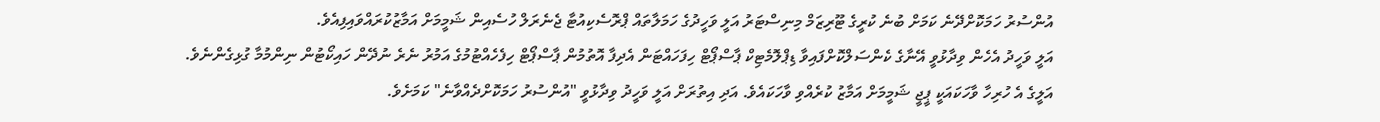އުންސުރު ހަމަކޮށްދޭނެ ކަމަށް ބުނެ ކުރީގެ ޓޫރިޒަމް މިނިސްޓަރު އަލީ ވަހީދުގެ ހަމަލާތައް ޕްރޮސެކިއުޓާ ޖެނެރަލް ހުސެއިން ޝަމީމަށް އަމާޒުކުރައްވައިފިއެވެ.
އަލީ ވަހީދު އެހެން ވިދާޅުވީ އޭނާގެ ކެންސަލްކޮށްފައިވާ ޑިޕްލޮމެޓިކް ޕާސްޕޯޓް ހިފަހައްޓަން އެދިފާ އޮތުމުން ޕާސްޕޯޓް ހިފެހެއްޓުމުގެ އަމުރު ނެރެ ނުދޭން ހައިކޯޓުން ނިންމުމާ ގުޅިގެންނެވެ.
އަލީގެ އެ ހުރިހާ ވާހަކައަކީ ޕީޖީ ޝަމީމަށް އަމާޒު ކުރެއްވި ވާހަކައެވެ. އަދި އިތުރަށް އަލީ ވަހީދު ވިދާޅުވީ "އުންސުރު ހަމަކޮށްދެއްވާނެ" ކަމަށެވެ.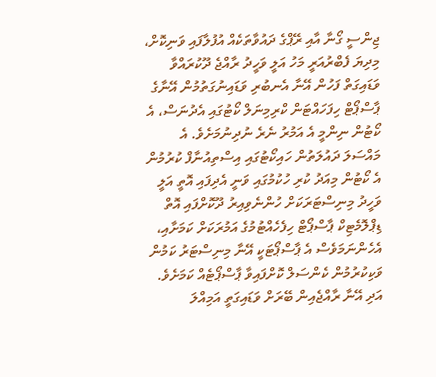ޖިންސީ ގޯނާ އާއި ރޭޕްގެ ދައުވާތަކެއް އުފުލާފައި ވަނިކޮށް، މިދިޔަ ފެބްރުއަރީ މަހު އަލީ ވަހީދު ރާއްޖެ ދޫކުރައްވާ ވަޑައިގަތް ފަހުން އޭނާ އެނބުރި ވަޑައިނުގަތުމުން އޭނާގެ ޕާސްޕޯޓް ހިފަހައްޓަން ކްރިމިނަލް ކޯޓުގައި އެދުނަސް، އެ ކޯޓުން ނިންމީ އެ އަމުރު ނެރެ ނުދިނުމަށެވެ. އެ މައްސަލަ ދައުލަތުން ހައިކޯޓުގައި އިސްތިއުނާފް ކުރުމުން އެ ކޯޓުން މިއަދު ކުރި ހުކުމުގައި ވަނީ އެދިފައި އޮތީ އަލީ ވަހީދު މިނިސްޓަރަކަށް ހުންނެވިއިރު ދޫކޮށްފައި އޮތް ޑިޕްލޮމެޓިކް ޕާސްޕޯޓް ހިފެހެއްޓުމުގެ އަމުރަކަށް ކަމަށާއި، އެހެންނަމަވެސް އެ ޕާސްޕޯޓަކީ އޭނާ މިނިސްޓަރު ކަމުން ވަކިކުރުމުން ކެންސަލް ކޮށްފައިވާ ޕާސްޕޯޓެއް ކަމަށެވެ. އަދި އޭނާ ރާއްޖެއިން ބޭރަށް ވަޑައިގަތީ އަމިއްލަ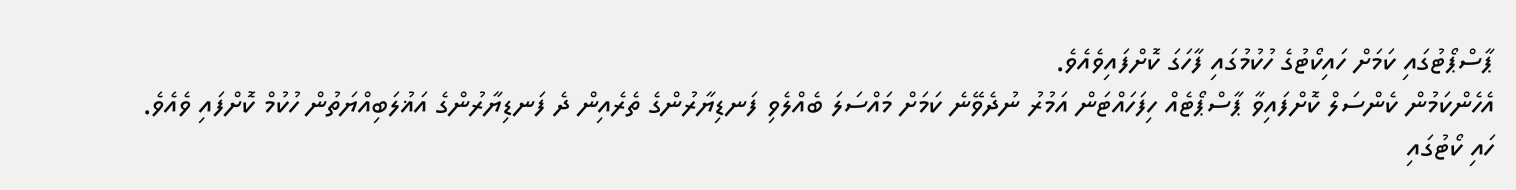ޕާސްޕޯޓުގައި ކަމަށް ހައިކޯޓުގެ ހުކުމުގައި ފާހަގަ ކޮށްފައިވެއެވެ.
އެހެންކަމުން ކެންސަލް ކޮށްފައިވާ ޕާސްޕޯޓެއް ހިފަހައްޓަން އަމުރު ނުދެވޭނެ ކަމަށް މައްސަލަ ބެއްލެވި ފަނޑިޔާރުންގެ ތެރެއިން ދެ ފަނޑިޔާރުންގެ އަޣުލަބިއްޔަތުން ހުކުމް ކޮށްފައި ވެއެވެ.
ހައި ކޯޓުގައި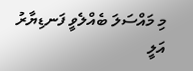މި މައްސަލަ ބެއްލެވީ ފަނޑިޔާރު އަލީ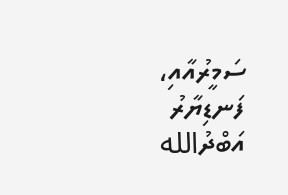ސަމީރުއާއި، ފަނޑިޔާރު އަބްދުالله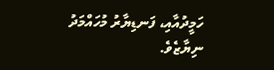ހަމީދުއާއި، ފަނޑިޔާރު މުހައްމަދު ނިޔާޒެވެ.